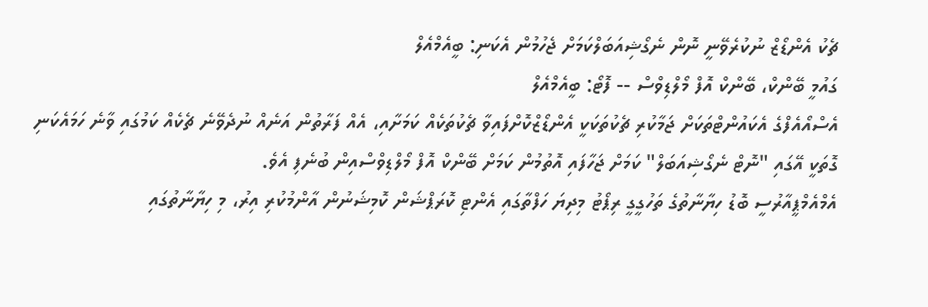ޗެކު އެންޑޯޒް ނުކުރެވޭނީ ނޮން ނެގޯޝިއަބަލްކަމަށް ޖެހުމުން އެކަނި: ބީއެމްއެލް
ގައުމީ ބޭންކް، ބޭންކް އޮފް މޯލްޑިވްސް -- ފޮޓޯ: ބީއެމްއެލް
އެސްއޯއެފްގެ އެކައުންޓްތަކަށް ޖަމާކުރި ޗެކުތަކަކީ އެންޑޯޒްކޮށްފައިވާ ޗެކުތަކެއް ކަމަށާއި، އެއް ފަރާތުން އަނެއް ނުދެވޭނެ ޗެކެއް ކަމުގައި ވާނެ ހަމައެކަނި ގޮތަކީ އޭގައި "ނޮޓް ނެގޯޝިއަބަލް" ކަމަށް ޖަހާފައި އޮތުމުން ކަމަށް ބޭންކް އޮފް މޯލްޑިވްސްއިން ބުނެފި އެވެ.
އެމްއެމްޕީއާރުސީ ބޮޑު ހިޔާނާތުގެ ތަހުގީގީ ރިޕޯޓު މިދިޔަ ހަފްތާގައި އެންޓި ކޮރަޕްޝަން ކޮމިޝަނުން އާންމުކުރި އިރު، މި ހިޔާނާތުގައި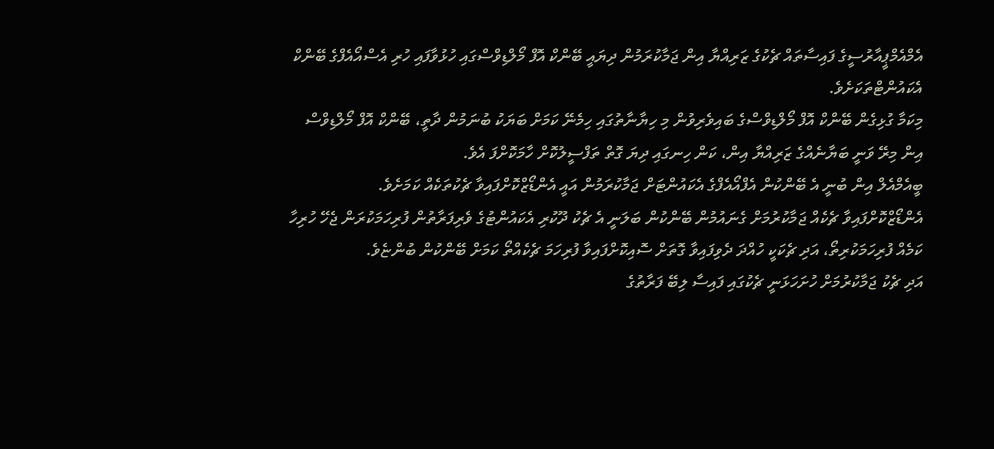އެމްއެމްޕީއާރުސީގެ ފައިސާތައް ޗެކުގެ ޒަރިއްޔާ އިން ޖަމާކުރަމުން ދިޔައީ ބޭންކް އޮފް މޯލްޑިވްސްގައި ހުޅުވާފައި ހުރި އެސްއޯއެފްގެ ބޭންކް އެކައުންޓްތަކަށެވެ.
މިކަމާ ގުޅިގެން ބޭންކް އޮފް މޯލްޑިވްސްގެ ބައިވެރިވުން މި ހިޔާނާތުގައި ހިމެނޭ ކަމަށް ބަޔަކު ބުނަމުން ދާތީ، ބޭންކް އޮފް މޯލްޑިވްސް އިން މިރޭ ވަނީ ބަޔާނެއްގެ ޒަރިއްޔާ އިން، ކަން ހިނގައި ދިޔަ ގޮތް ތަފްސީލުކޮށް ހާމަކޮށްފަ އެވެ.
ބީއެމްއެލް އިން ބުނީ އެ ބޭންކުން އެފްއޯއެފްގެ އެކައުންޓަށް ޖަމާކުރަމުން އައީ އެންޑޯޒްކޮށްފައިވާ ޗެކުތަކެއް ކަމަށެވެ.
އެންޑޯޒްކޮށްފައިވާ ޗެކެއް ޖަމާކުރުމަށް ގެނައުމުން ބޭންކުން ބަލަނީ އެ ޗެކު ދޫކުރި އެކައުންޓުގެ ވެރިފަރާތުން ފުރިހަމަކުރަން ޖެހޭ ހުރިހާ ކަމެއް ފުރިހަމަކުރިތޯ، އަދި ޗެކަކީ ހުއްދަ ދެވިފައިވާ ގޮތަށް ސޮއިކޮށްފައިވާ ފުރިހަމަ ޗެކެއްތޯ ކަމަށް ބޭންކުން ބުންޏެވެ.
އަދި ޗެކު ޖަމާކުރުމަށް ހުށަހަޅަނީ ޗެކުގައި ފައިސާ ލިބޭ ފަރާތުގެ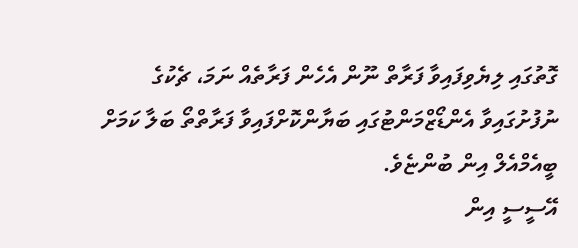ގޮތުގައި ލިޔެވިފައިވާ ފަރާތް ނޫން އެހެން ފަރާތެއް ނަމަ، ޗެކުގެ ނުފުށުގައިވާ އެންޑޯޒްމަންޓުގައި ބަޔާންކޮށްފައިވާ ފަރާތްތޯ ބަލާ ކަމަށް ބީއެމްއެލް އިން ބުންޏެވެ.
އޭސީސީ އިން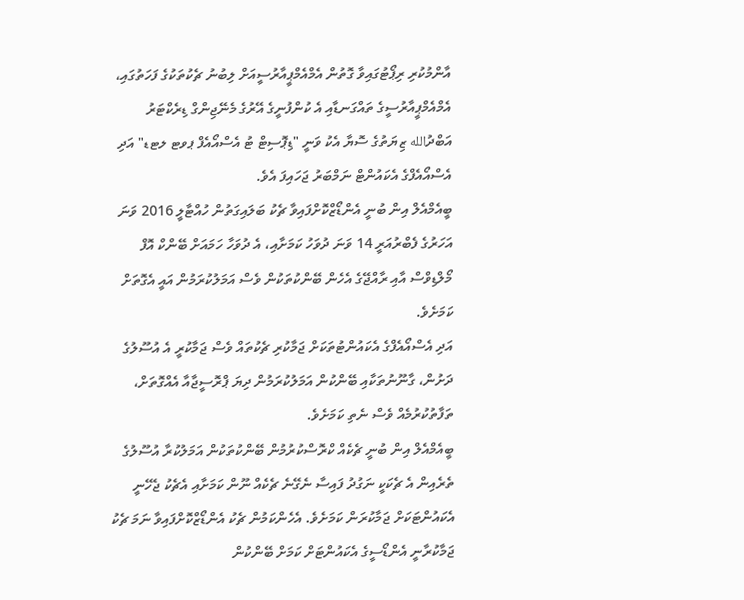އާންމުކުރި ރިޕޯޓުގައިވާ ގޮތުން އެމްއެމްޕީއާރުސީއަށް ލިބުނު ޗެކުތަކުގެ ފަހަތުގައި، އެމްއެމްޕީއާރުސީގެ ތައްގަނޑާއި އެ ކުންފުނީގެ އޭރުގެ މެނޭޖިންގް ޑިރެކްޓަރު އަބްދުالله ޒިޔަތުގެ ސޮޔާ އެކު ވަނީ "ޑިޕޮސިޓް ޓު އެސްއޯއެފް ޕވޓ ލޓޑ" އަދި އެސްއޯއެފްގެ އެކައުންޓް ނަމްބަރު ޖަހައިފަ އެވެ.
ބީއެމްއެލް އިން ބުނީ އެންޑޯޒްކޮށްފައިވާ ޗެކު ބަލައިގަތުން ހުއްޓާލީ 2016 ވަނަ އަހަރުގެ ފެބްރުއަރީ 14 ވަނަ ދުވަހު ކަމަށާއި، އެ ދުވަހާ ހަމައަށް ބޭންކް އޮފް މޯލްޑިވްސް އާއި ރާއްޖޭގެ އެހެން ބޭންކުތަކުން ވެސް އަމަލުކުރަމުން އައީ އެގޮތަށް ކަމަށެވެ.
އަދި އެސްއޯއެފްގެ އެކައުންޓުތަކަށް ޖަމާކުރި ޗެކުތައް ވެސް ޖަމާކުރީ އެ އުސޫލުގެ ދަށުން، ގާނޫނުތަކާއި ބޭންކުން އަމަލުކުރަމުން ދިޔަ ޕްރޮސީޖާއާ އެއްގޮތަށް، ތަފާތުކުރުމެއް ވެސް ނެތި ކަމަށެވެ.
ބީއެމްއެލް އިން ބުނީ ޗެކެއް ކްރޮސްކުރުމުން ބޭންކުތަކުން އަމަލުކުރާ އުސޫލުގެ ތެރެއިން އެ ޗެކަކީ ނަގުދު ފައިސާ ނެގޭނެ ޗެކެއް ނޫން ކަމަށާއި އެޗެކު ޖެހޭނީ އެކައުންޓަކަށް ޖަމާކުރަން ކަމަށެވެ. އެހެންކަމުން ޗެކު އެންޑޯޒްކޮށްފައިވާ ނަމަ ޗެކު ޖަމާކުރާނީ އެންޑޯސީގެ އެކައުންޓަށް ކަމަށް ބޭންކުން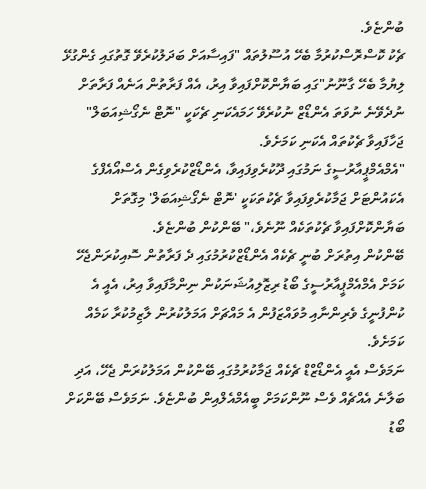ބުންޏެވެ.
ޗެކު ކޮސްރޮސްކުރުމާ ބެހޭ އުސޫލުތައް "ފައިސާއަށް ބަދަލުކުރެވޭ ގޮތުގައި ގެންގުޅޭ ލިޔުމާ ބެހޭ ގާނޫނު"ގައި ބަޔާންކޮށްފައިވާ އިރު، އެއް ފަރާތުން އަނެއް ފަރާތަށް ނުދެވޭނެ ނުވަތަ އެންޑޯޒް ނުކުރެވޭ ހަމައެކަނި ޗެކަކީ "ނޮޓް ނެގޯޝިއަބަލް" ޖަހާފައިވާ ޗެކުތައް އެކަނި ކަމަށެވެ.
"އެމްއެމްޕީއާރުސީގެ ނަމުގައި ދޫކުރެވިފައިވާ، އެންޑޯޒްކުރެވިގެން އެސްއޯއެފްގެ އެކައުންޓަށް ޖަމާކުރެވިފައިވާ ޗެކުތަކަކީ 'ނޮޓް ނެގޯޝިއަބަލް' މިގޮތަށް ބަޔާންކޮށްފައިވާ ޗެކުތަކެއް ނޫނެވެ،" ބޭންކުން ބުންޏެވެ.
ބޭންކުން އިތުރަށް ބުނީ ޗެކެއް އެންޑޯޒްކުރުމުގައި ދެ ފަރާތުން ސޮއިކުރަންޖެހޭ ކަމަށް އެމްއެމްޕީއާރުސީގެ ބޯޑު ރިޒޮލިއުޝަނަކުން ނިންމާފައިވާ އިރު، އެއީ އެ ކުންފުނީގެ ވެރިންނާއި މުވައްޒަފުން އެ މައްޗަށް އަމަލުކުރުން ލާޒިމުކުރާ ކަމެއް ކަމަށެވެ.
ނަމަވެސް އެއީ އެންޑޯޒްޑް ޗެކެއް ޖަމާކުރުމުގައި ބޭންކުން އަމަލުކުރަން ޖެހޭ، އަދި ބަލާނެ އެއްޗެއް ވެސް ނޫންކަމަށް ބީއެމްއެލްއިން ބުންޏެވެ. ނަމަވެސް ބޭންކަށް ބޯޑު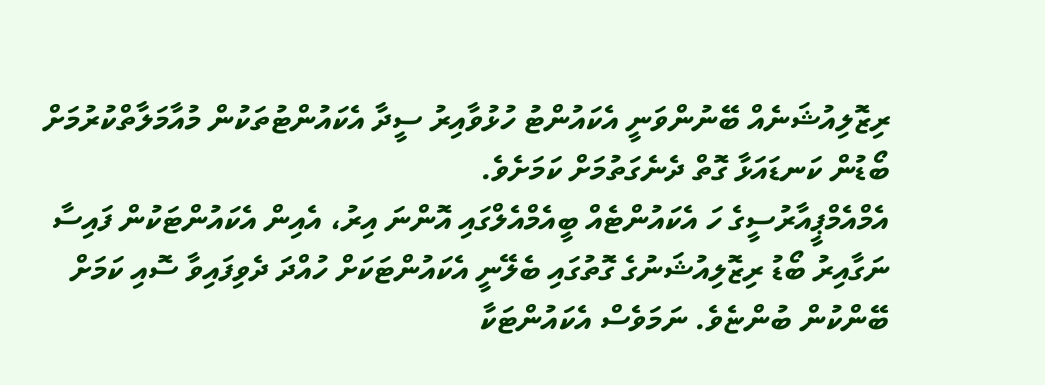ރިޒޮލިއުޝަނެއް ބޭނުންވަނީ އެކައުންޓު ހުޅުވާއިރު ސީދާ އެކައުންޓުތަކުން މުއާމަލާތްކުރުމަށް ބޯޑުން ކަނޑައަޅާ ގޮތް ދެނެގަތުމަށް ކަމަށެވެ.
އެމްއެމްޕީއާރުސީގެ ހަ އެކައުންޓެއް ބީއެމްއެލްގައި އޮންނަ އިރު، އެއިން އެކައުންޓަކުން ފައިސާ ނަގާއިރު ބޯޑު ރިޒޮލިއުޝަނުގެ ގޮތުގައި ބެލޭނީ އެކައުންޓަކަށް ހުއްދަ ދެވިފައިވާ ސޮއި ކަމަށް ބޭންކުން ބުންޏެވެ. ނަމަވެސް އެކައުންޓަކާ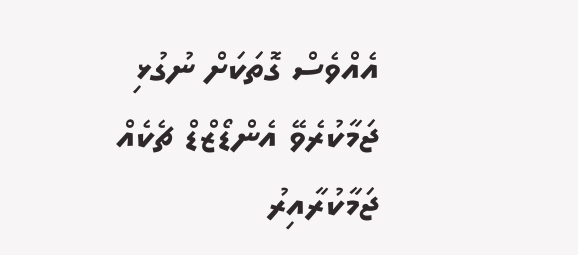އެއްވެސް ގޮތަކަށް ނުގުޅި ޖަމާކުރެވޭ އެންޑޯޒްޑް ޗެކެއް ޖަމާކުރާއިރު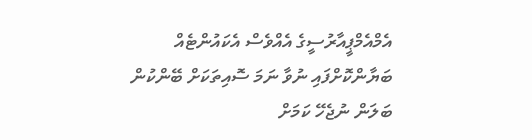އެމްއެމްޕީއާރުސީގެ އެއްވެސް އެކައުންޓެއް ބަޔާންކޮށްފައި ނުވާ ނަމަ ސޮއިތަކަށް ބޭންކުން ބަލަން ނުޖެހޭ ކަމަށް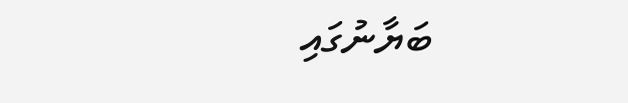ބަޔާނުގައި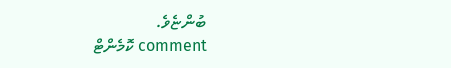ބުންޏެވެ.
comment ކޮމެންޓް